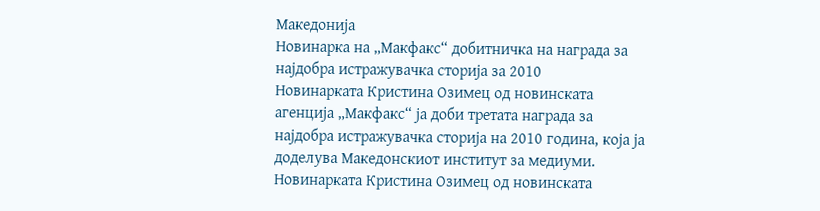Македонија
Новинарка на „Макфакс“ добитничка на награда за најдобра истражувачка сторија за 2010
Новинарката Кристина Озимец од новинската агенција „Макфакс“ ја доби третата награда за најдобра истражувачка сторија на 2010 година, која ја доделува Македонскиот институт за медиуми.
Новинарката Кристина Озимец од новинската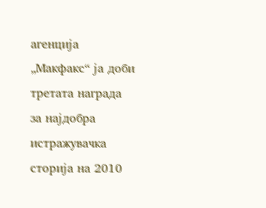агенција „Макфакс“ ја доби третата награда за најдобра истражувачка сторија на 2010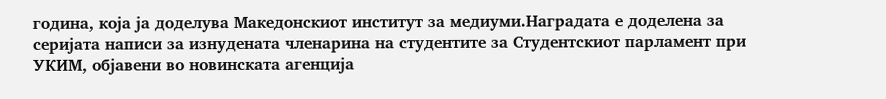година, која ја доделува Македонскиот институт за медиуми.Наградата е доделена за серијата написи за изнудената членарина на студентите за Студентскиот парламент при УКИМ, објавени во новинската агенција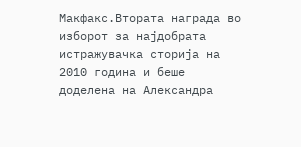Макфакс.Втората награда во изборот за најдобрата истражувачка сторија на 2010 година и беше доделена на Александра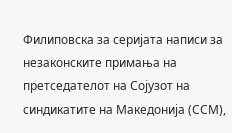Филиповска за серијата написи за незаконските примања на претседателот на Сојузот на синдикатите на Македонија (ССМ),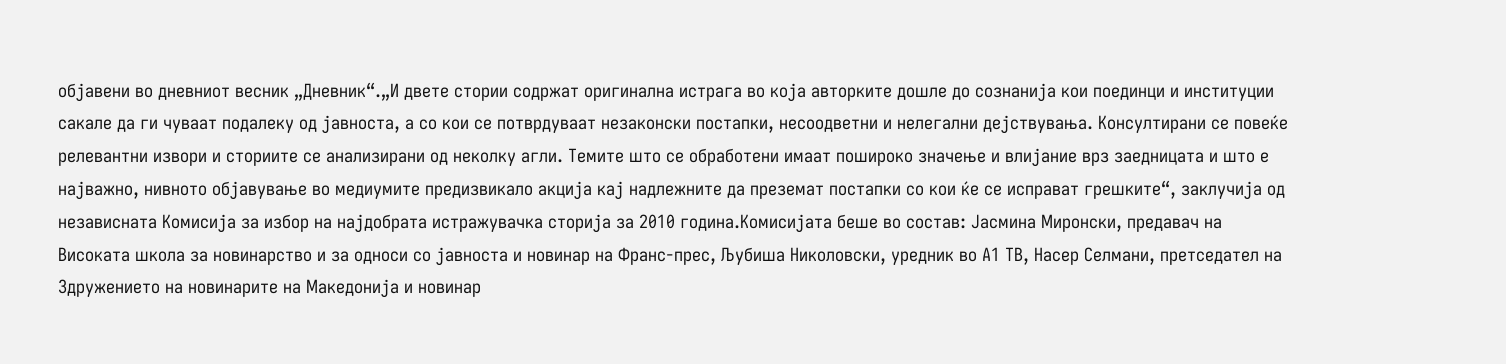објавени во дневниот весник „Дневник“.„И двете стории содржат оригинална истрага во која авторките дошле до сознанија кои поединци и институции сакале да ги чуваат подалеку од јавноста, а со кои се потврдуваат незаконски постапки, несоодветни и нелегални дејствувања. Консултирани се повеќе релевантни извори и сториите се анализирани од неколку агли. Темите што се обработени имаат пошироко значење и влијание врз заедницата и што е најважно, нивното објавување во медиумите предизвикало акција кај надлежните да преземат постапки со кои ќе се исправат грешките“, заклучија од независната Комисија за избор на најдобрата истражувачка сторија за 2010 година.Комисијата беше во состав: Јасмина Миронски, предавач на Високата школа за новинарство и за односи со јавноста и новинар на Франс-прес, Љубиша Николовски, уредник во А1 ТВ, Насер Селмани, претседател на Здружението на новинарите на Македонија и новинар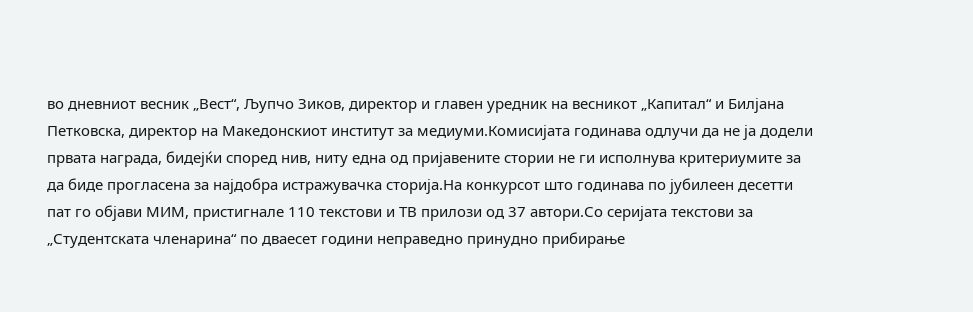во дневниот весник „Вест“, Љупчо Зиков, директор и главен уредник на весникот „Капитал“ и Билјана Петковска, директор на Македонскиот институт за медиуми.Комисијата годинава одлучи да не ја додели првата награда, бидејќи според нив, ниту една од пријавените стории не ги исполнува критериумите за да биде прогласена за најдобра истражувачка сторија.На конкурсот што годинава по јубилеен десетти пат го објави МИМ, пристигнале 110 текстови и ТВ прилози од 37 автори.Со серијата текстови за „Студентската членарина“ по дваесет години неправедно принудно прибирање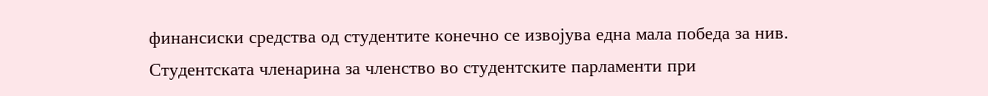финансиски средства од студентите конечно се извојува една мала победа за нив. Студентската членарина за членство во студентските парламенти при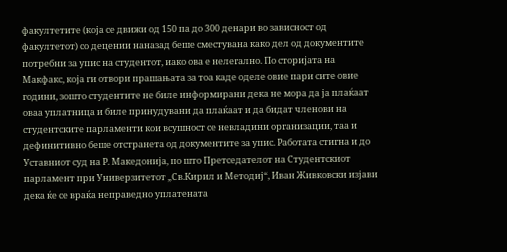факултетите (која се движи од 150 па до 300 денари во зависност од факултетот) со децении наназад беше сместувана како дел од документите потребни за упис на студентот, иако ова е нелегално. По сторијата на Макфакс, која ги отвори прашањата за тоа каде оделе овие пари сите овие години, зошто студентите не биле информирани дека не мора да ја плаќаат оваа уплатница и биле принудувани да плаќаат и да бидат членови на студентските парламенти кои всушност се невладини организации, таа и дефинитивно беше отстранета од документите за упис. Работата стигна и до Уставниот суд на Р. Македонија, по што Претседателот на Студентскиот парламент при Универзитетот „Св.Кирил и Методиј“, Иван Живковски изјави дека ќе се враќа неправедно уплатената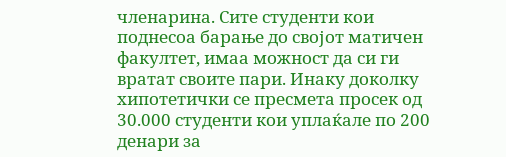членарина. Сите студенти кои поднесоа барање до својот матичен факултет, имаа можност да си ги вратат своите пари. Инаку доколку хипотетички се пресмета просек од 30.000 студенти кои уплаќале по 200 денари за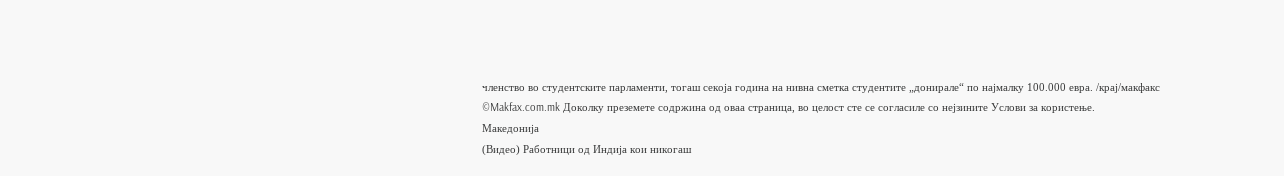членство во студентските парламенти, тогаш секоја година на нивна сметка студентите „донирале“ по најмалку 100.000 евра. /крај/макфакс
©Makfax.com.mk Доколку преземете содржина од оваа страница, во целост сте се согласиле со нејзините Услови за користење.
Македонија
(Видео) Работници од Индија кои никогаш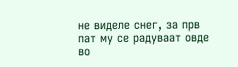не виделе снег, за прв пат му се радуваат овде во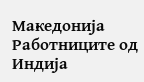Македонија
Работниците од Индија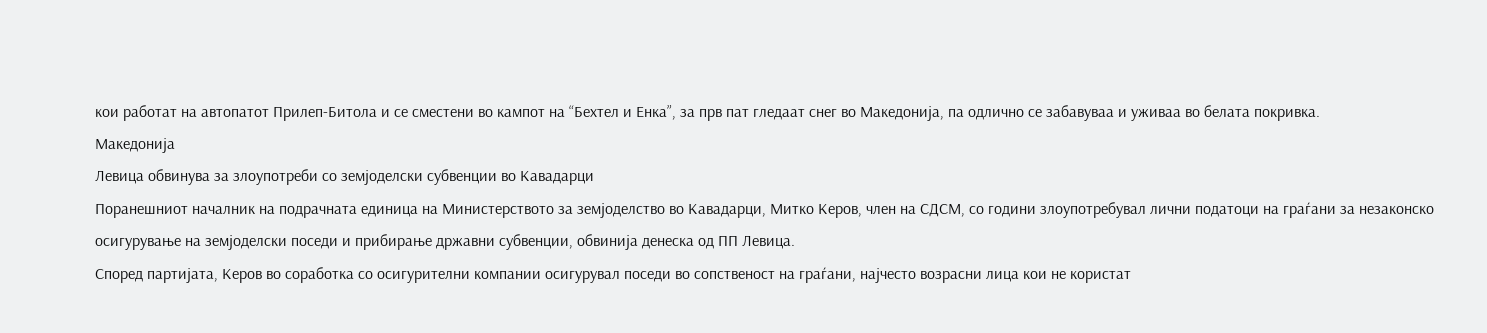кои работат на автопатот Прилеп-Битола и се сместени во кампот на “Бехтел и Енка”, за прв пат гледаат снег во Македонија, па одлично се забавуваа и уживаа во белата покривка.
Македонија
Левица обвинува за злоупотреби со земјоделски субвенции во Кавадарци
Поранешниот началник на подрачната единица на Министерството за земјоделство во Кавадарци, Митко Керов, член на СДСМ, со години злоупотребувал лични податоци на граѓани за незаконско осигурување на земјоделски поседи и прибирање државни субвенции, обвинија денеска од ПП Левица.
Според партијата, Керов во соработка со осигурителни компании осигурувал поседи во сопственост на граѓани, најчесто возрасни лица кои не користат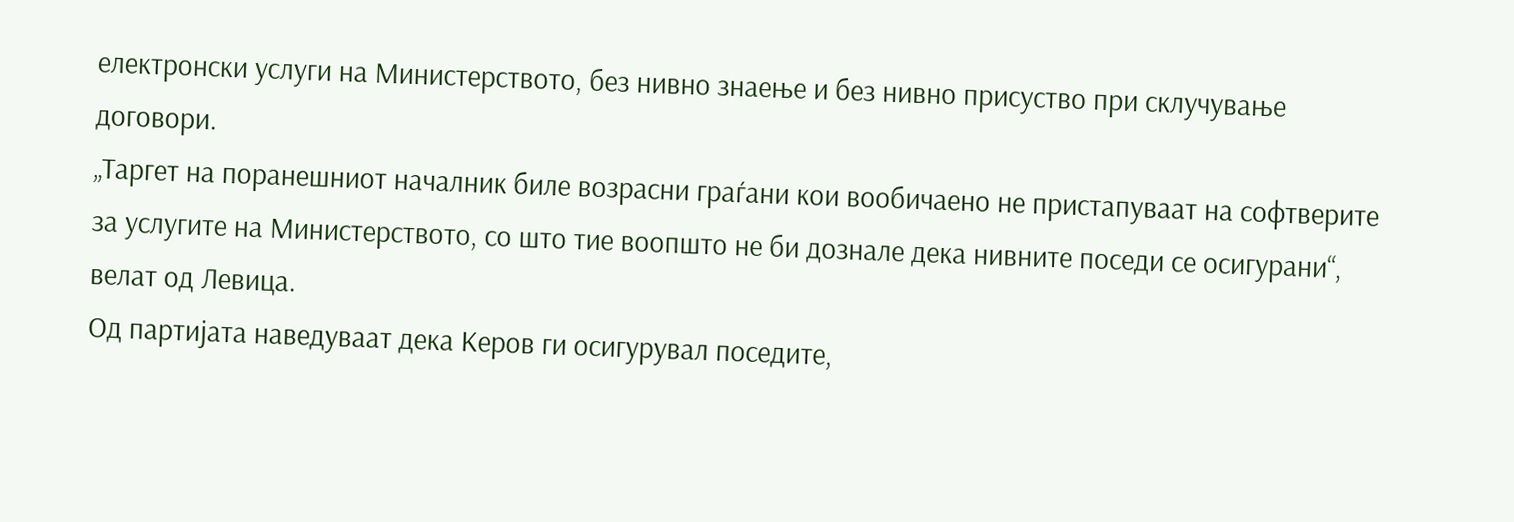електронски услуги на Министерството, без нивно знаење и без нивно присуство при склучување договори.
„Таргет на поранешниот началник биле возрасни граѓани кои вообичаено не пристапуваат на софтверите за услугите на Министерството, со што тие воопшто не би дознале дека нивните поседи се осигурани“, велат од Левица.
Од партијата наведуваат дека Керов ги осигурувал поседите,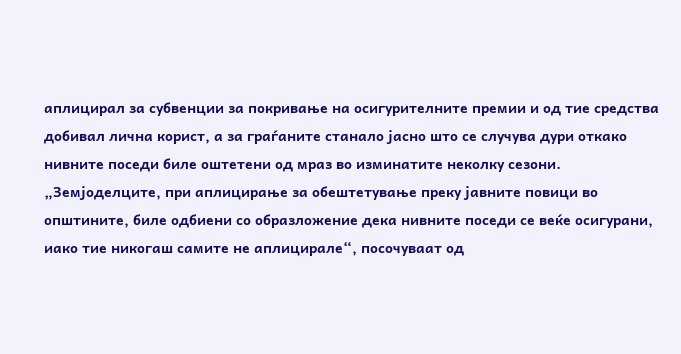аплицирал за субвенции за покривање на осигурителните премии и од тие средства добивал лична корист, а за граѓаните станало јасно што се случува дури откако нивните поседи биле оштетени од мраз во изминатите неколку сезони.
„Земјоделците, при аплицирање за обештетување преку јавните повици во општините, биле одбиени со образложение дека нивните поседи се веќе осигурани, иако тие никогаш самите не аплицирале“, посочуваат од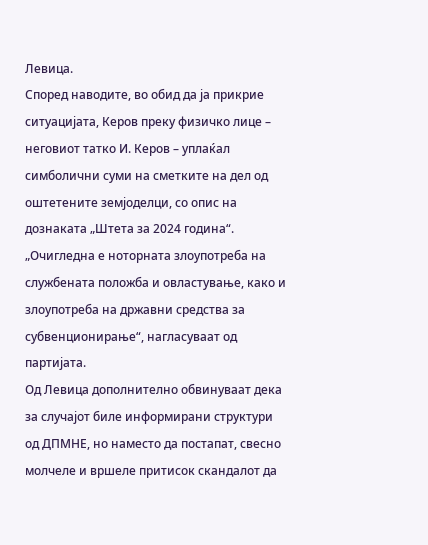Левица.
Според наводите, во обид да ја прикрие ситуацијата, Керов преку физичко лице – неговиот татко И. Керов – уплаќал симболични суми на сметките на дел од оштетените земјоделци, со опис на дознаката „Штета за 2024 година“.
„Очигледна е ноторната злоупотреба на службената положба и овластување, како и злоупотреба на државни средства за субвенционирање“, нагласуваат од партијата.
Од Левица дополнително обвинуваат дека за случајот биле информирани структури од ДПМНЕ, но наместо да постапат, свесно молчеле и вршеле притисок скандалот да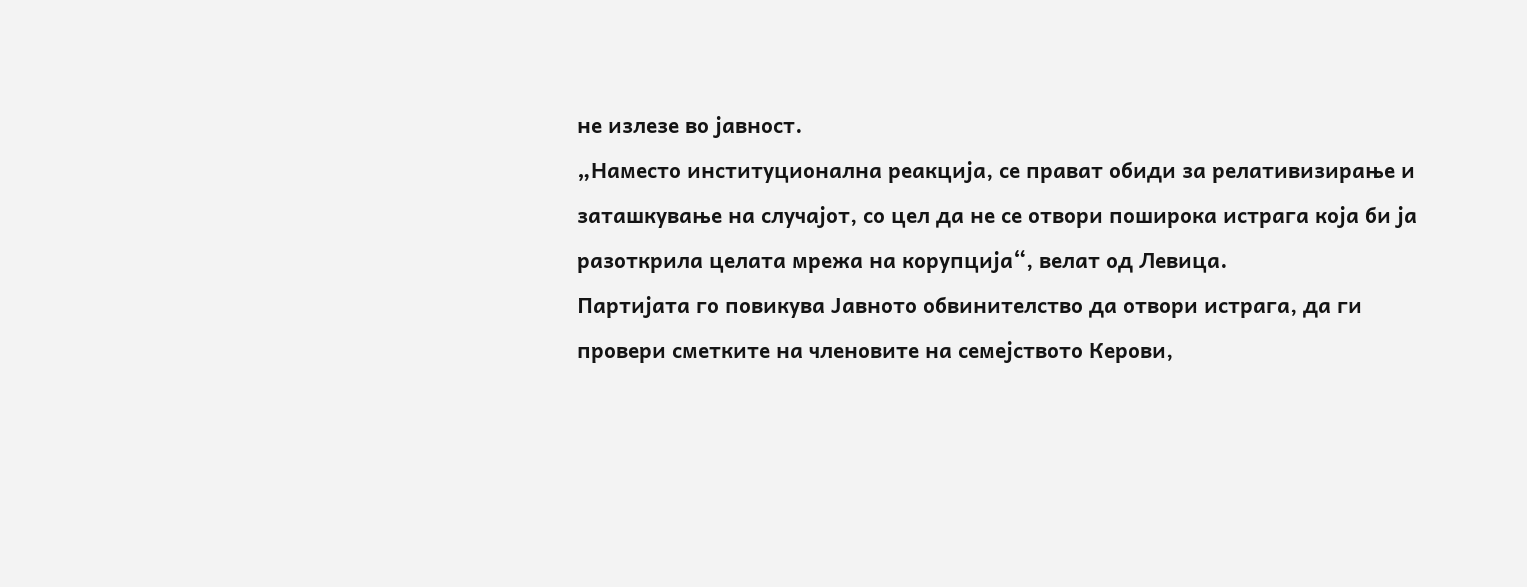не излезе во јавност.
„Наместо институционална реакција, се прават обиди за релативизирање и заташкување на случајот, со цел да не се отвори поширока истрага која би ја разоткрила целата мрежа на корупција“, велат од Левица.
Партијата го повикува Јавното обвинителство да отвори истрага, да ги провери сметките на членовите на семејството Керови,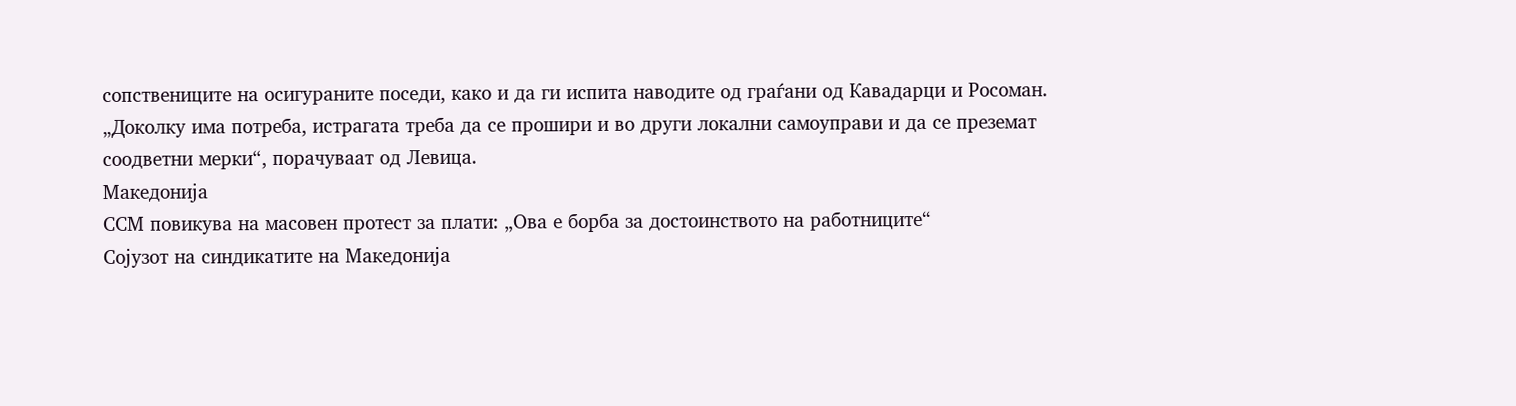сопствениците на осигураните поседи, како и да ги испита наводите од граѓани од Кавадарци и Росоман.
„Доколку има потреба, истрагата треба да се прошири и во други локални самоуправи и да се преземат соодветни мерки“, порачуваат од Левица.
Македонија
ССМ повикува на масовен протест за плати: „Ова е борба за достоинството на работниците“
Сојузот на синдикатите на Македонија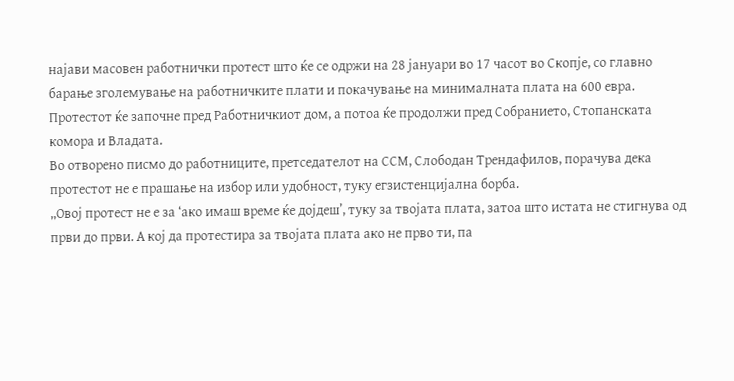најави масовен работнички протест што ќе се одржи на 28 јануари во 17 часот во Скопје, со главно барање зголемување на работничките плати и покачување на минималната плата на 600 евра. Протестот ќе започне пред Работничкиот дом, а потоа ќе продолжи пред Собранието, Стопанската комора и Владата.
Во отворено писмо до работниците, претседателот на ССМ, Слободан Трендафилов, порачува дека протестот не е прашање на избор или удобност, туку егзистенцијална борба.
„Овој протест не е за ‘ако имаш време ќе дојдеш’, туку за твојата плата, затоа што истата не стигнува од први до први. А кој да протестира за твојата плата ако не прво ти, па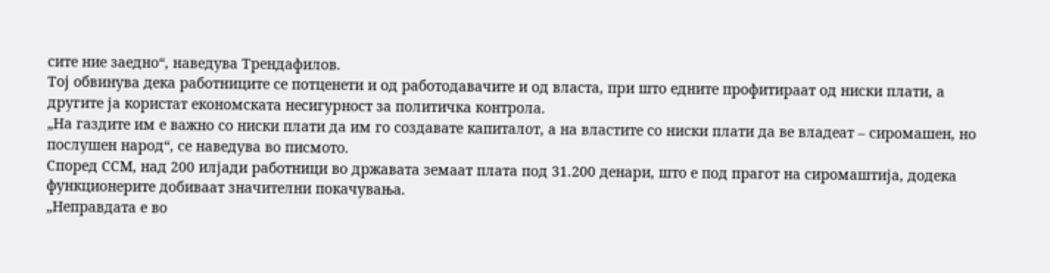сите ние заедно“, наведува Трендафилов.
Тој обвинува дека работниците се потценети и од работодавачите и од власта, при што едните профитираат од ниски плати, а другите ја користат економската несигурност за политичка контрола.
„На газдите им е важно со ниски плати да им го создавате капиталот, а на властите со ниски плати да ве владеат – сиромашен, но послушен народ“, се наведува во писмото.
Според ССМ, над 200 илјади работници во државата земаат плата под 31.200 денари, што е под прагот на сиромаштија, додека функционерите добиваат значителни покачувања.
„Неправдата е во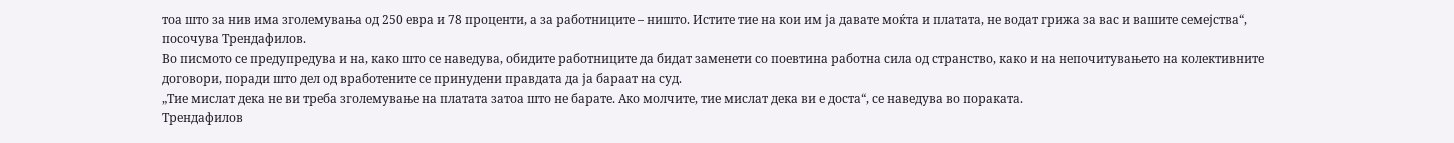тоа што за нив има зголемувања од 250 евра и 78 проценти, а за работниците – ништо. Истите тие на кои им ја давате моќта и платата, не водат грижа за вас и вашите семејства“, посочува Трендафилов.
Во писмото се предупредува и на, како што се наведува, обидите работниците да бидат заменети со поевтина работна сила од странство, како и на непочитувањето на колективните договори, поради што дел од вработените се принудени правдата да ја бараат на суд.
„Тие мислат дека не ви треба зголемување на платата затоа што не барате. Ако молчите, тие мислат дека ви е доста“, се наведува во пораката.
Трендафилов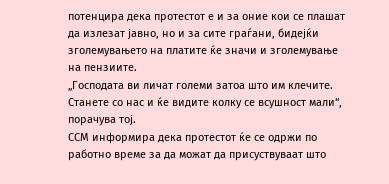потенцира дека протестот е и за оние кои се плашат да излезат јавно, но и за сите граѓани, бидејќи зголемувањето на платите ќе значи и зголемување на пензиите.
„Господата ви личат големи затоа што им клечите. Станете со нас и ќе видите колку се всушност мали“, порачува тој.
ССМ информира дека протестот ќе се одржи по работно време за да можат да присуствуваат што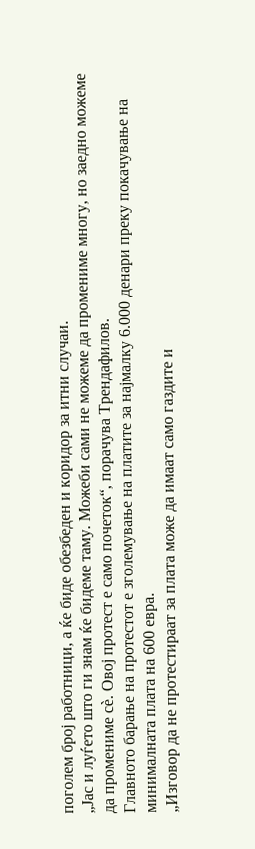поголем број работници, а ќе биде обезбеден и коридор за итни случаи.
„Јас и луѓето што ги знам ќе бидеме таму. Можеби сами не можеме да промениме многу, но заедно можеме да промениме сè. Овој протест е само почеток“, порачува Трендафилов.
Главното барање на протестот е зголемување на платите за најмалку 6.000 денари преку покачување на минималната плата на 600 евра.
„Изговор да не протестираат за плата може да имаат само газдите и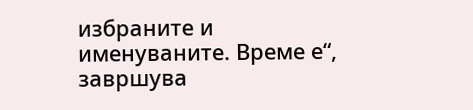избраните и именуваните. Време е“, завршува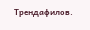Трендафилов.